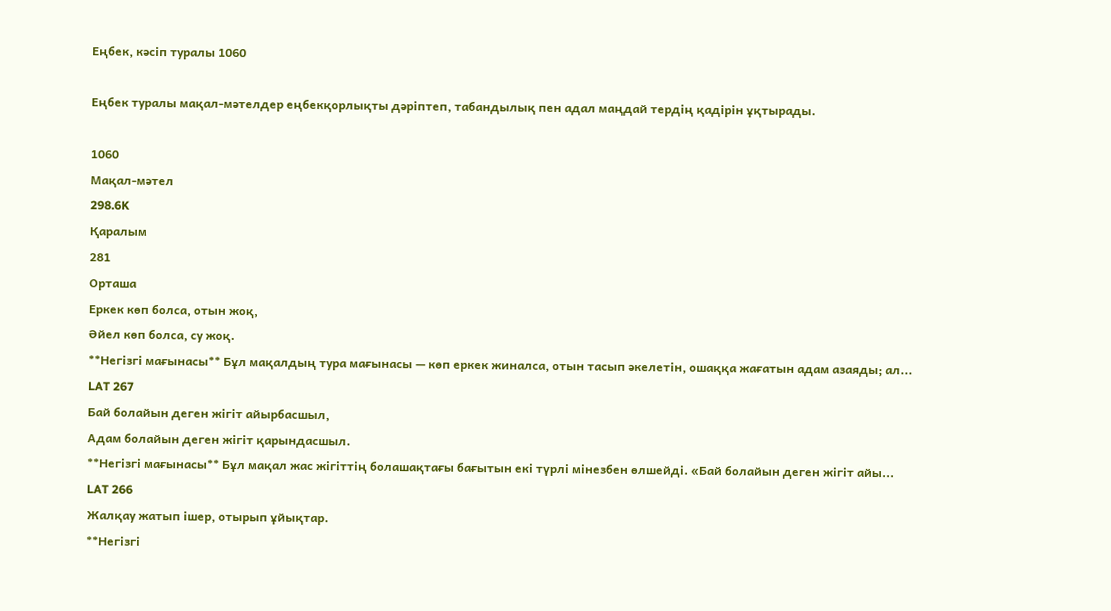Еңбек, кәсіп туралы 1060

Еңбек туралы мақал-мәтелдер еңбекқорлықты дәріптеп, табандылық пен адал маңдай тердің қадірін ұқтырады.

1060
Мақал-мәтел
298.6K
Қаралым
281
Орташа
Еркек көп болса, отын жоқ,
Әйел көп болса, су жоқ.
**Негізгі мағынасы** Бұл мақалдың тура мағынасы — көп еркек жиналса, отын тасып әкелетін, ошаққа жағатын адам азаяды; ал...
LAT 267
Бай болайын деген жігіт айырбасшыл,
Адам болайын деген жігіт қарындасшыл.
**Негізгі мағынасы** Бұл мақал жас жігіттің болашақтағы бағытын екі түрлі мінезбен өлшейді. «Бай болайын деген жігіт айы...
LAT 266
Жалқау жатып ішер, отырып ұйықтар.
**Негізгі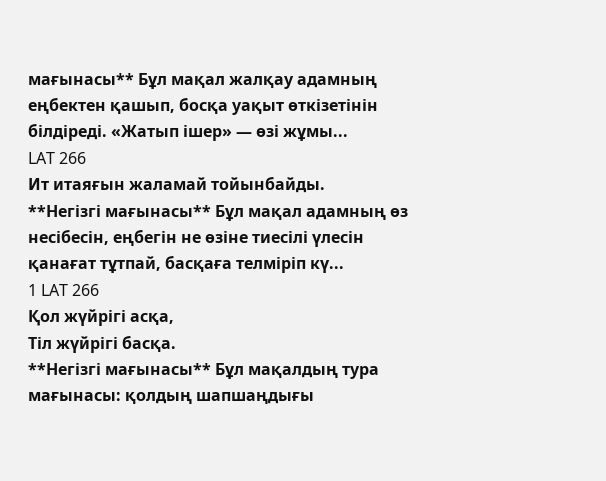мағынасы** Бұл мақал жалқау адамның еңбектен қашып, босқа уақыт өткізетінін білдіреді. «Жатып ішер» — өзі жұмы...
LAT 266
Ит итаяғын жаламай тойынбайды.
**Негізгі мағынасы** Бұл мақал адамның өз несібесін, еңбегін не өзіне тиесілі үлесін қанағат тұтпай, басқаға телміріп кү...
1 LAT 266
Қол жүйрігі асқа,
Тіл жүйрігі басқа.
**Негізгі мағынасы** Бұл мақалдың тура мағынасы: қолдың шапшаңдығы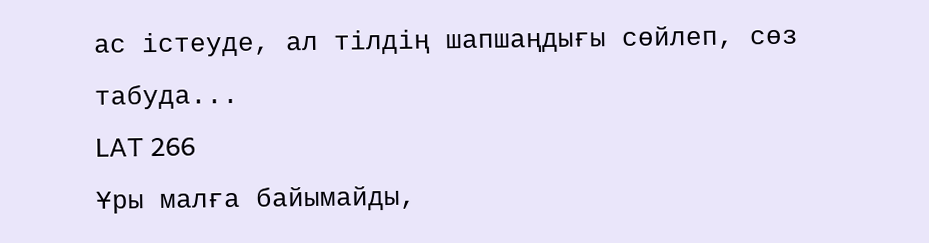ас істеуде, ал тілдің шапшаңдығы сөйлеп, сөз табуда...
LAT 266
Ұры малға байымайды,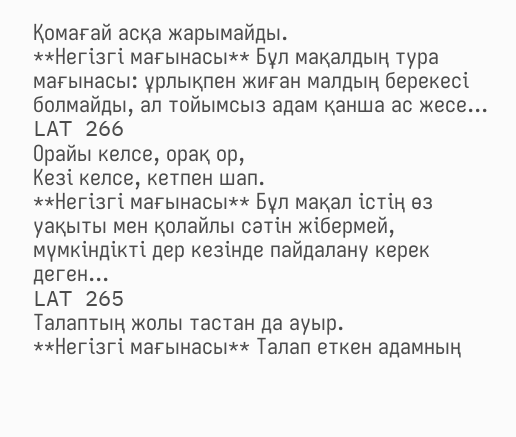Қомағай асқа жарымайды.
**Негізгі мағынасы** Бұл мақалдың тура мағынасы: ұрлықпен жиған малдың берекесі болмайды, ал тойымсыз адам қанша ас жесе...
LAT 266
Орайы келсе, орақ ор,
Кезі келсе, кетпен шап.
**Негізгі мағынасы** Бұл мақал істің өз уақыты мен қолайлы сәтін жібермей, мүмкіндікті дер кезінде пайдалану керек деген...
LAT 265
Талаптың жолы тастан да ауыр.
**Негізгі мағынасы** Талап еткен адамның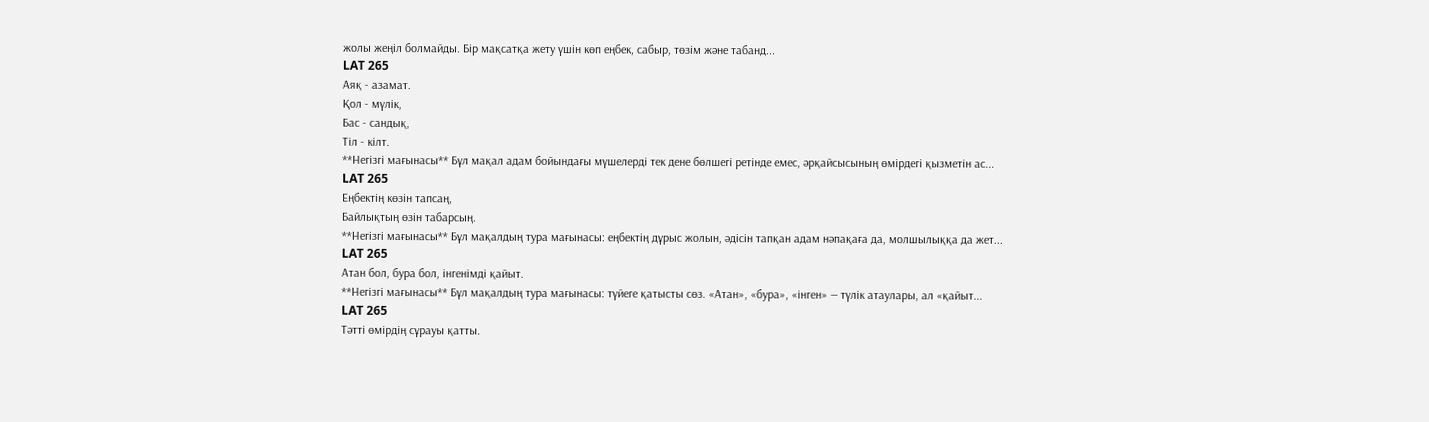жолы жеңіл болмайды. Бір мақсатқа жету үшін көп еңбек, сабыр, төзім және табанд...
LAT 265
Аяқ - азамат.
Қол - мүлік,
Бас - сандық,
Тіл - кілт.
**Негізгі мағынасы** Бұл мақал адам бойындағы мүшелерді тек дене бөлшегі ретінде емес, әрқайсысының өмірдегі қызметін ас...
LAT 265
Еңбектің көзін тапсаң,
Байлықтың өзін табарсың.
**Негізгі мағынасы** Бұл мақалдың тура мағынасы: еңбектің дұрыс жолын, әдісін тапқан адам нәпақаға да, молшылыққа да жет...
LAT 265
Атан бол, бура бол, інгенімді қайыт.
**Негізгі мағынасы** Бұл мақалдың тура мағынасы: түйеге қатысты сөз. «Атан», «бура», «інген» — түлік атаулары, ал «қайыт...
LAT 265
Тәтті өмірдің сұрауы қатты.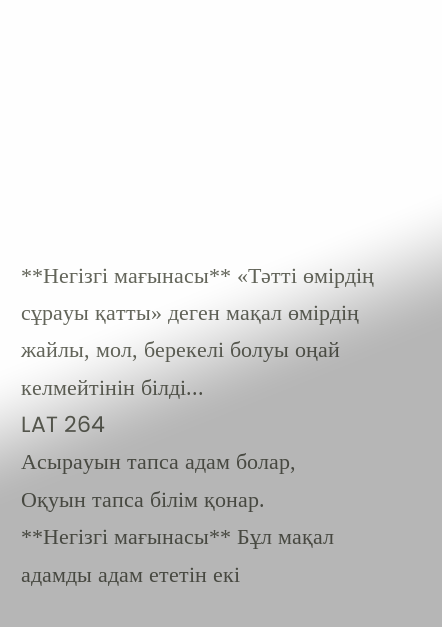**Негізгі мағынасы** «Тәтті өмірдің сұрауы қатты» деген мақал өмірдің жайлы, мол, берекелі болуы оңай келмейтінін білді...
LAT 264
Асырауын тапса адам болар,
Оқуын тапса білім қонар.
**Негізгі мағынасы** Бұл мақал адамды адам ететін екі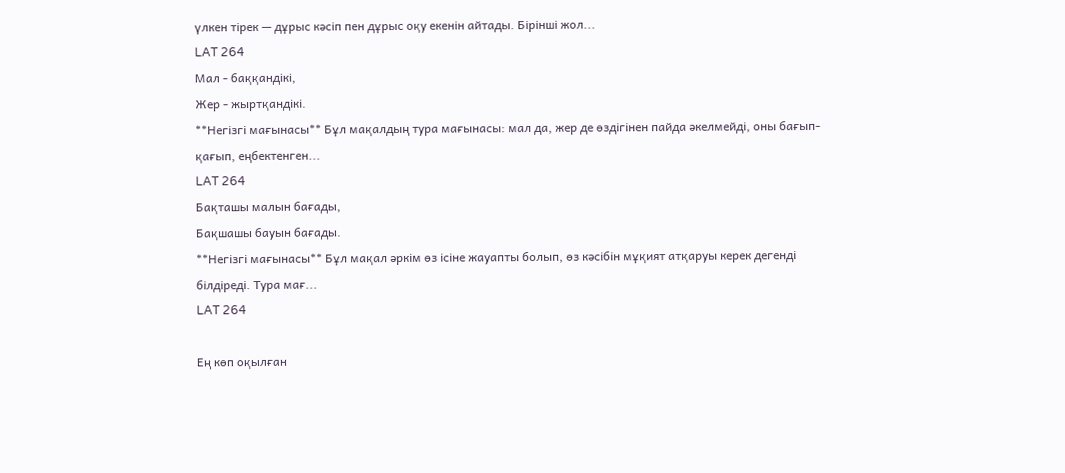үлкен тірек — дұрыс кәсіп пен дұрыс оқу екенін айтады. Бірінші жол...
LAT 264
Мал - баққандікі,
Жер - жыртқандікі.
**Негізгі мағынасы** Бұл мақалдың тура мағынасы: мал да, жер де өздігінен пайда әкелмейді, оны бағып-қағып, еңбектенген...
LAT 264
Бақташы малын бағады,
Бақшашы бауын бағады.
**Негізгі мағынасы** Бұл мақал әркім өз ісіне жауапты болып, өз кәсібін мұқият атқаруы керек дегенді білдіреді. Тура мағ...
LAT 264

Ең көп оқылған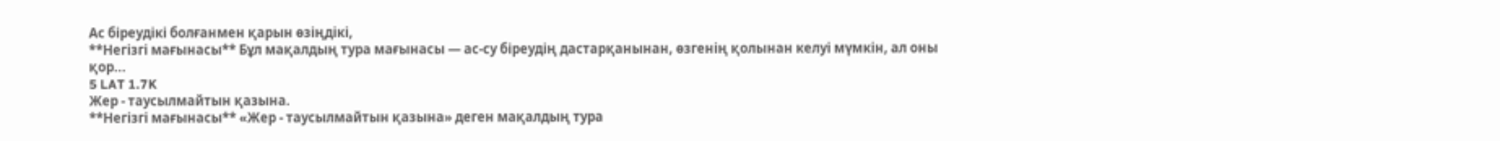Ас біреудікі болғанмен қарын өзіңдікі,
**Негізгі мағынасы** Бұл мақалдың тура мағынасы — ас-су біреудің дастарқанынан, өзгенің қолынан келуі мүмкін, ал оны қор...
5 LAT 1.7K
Жер - таусылмайтын қазына.
**Негізгі мағынасы** «Жер - таусылмайтын қазына» деген мақалдың тура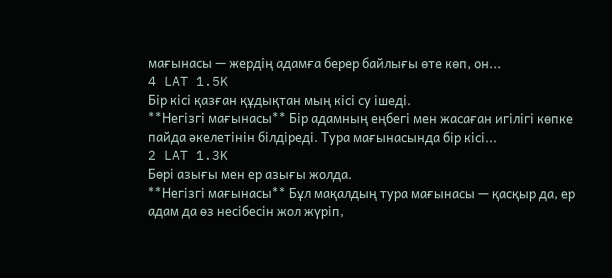мағынасы — жердің адамға берер байлығы өте көп, он...
4 LAT 1.5K
Бір кісі қазған құдықтан мың кісі су ішеді.
**Негізгі мағынасы** Бір адамның еңбегі мен жасаған игілігі көпке пайда әкелетінін білдіреді. Тура мағынасында бір кісі...
2 LAT 1.3K
Бөрі азығы мен ер азығы жолда.
**Негізгі мағынасы** Бұл мақалдың тура мағынасы — қасқыр да, ер адам да өз несібесін жол жүріп,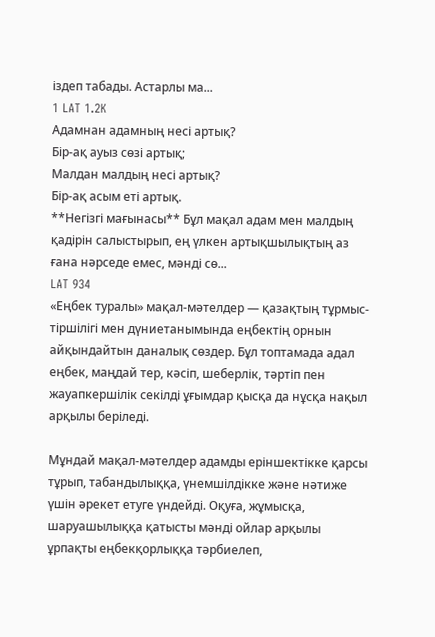іздеп табады. Астарлы ма...
1 LAT 1.2K
Адамнан адамның несі артық?
Бір-ақ ауыз сөзі артық;
Малдан малдың несі артық?
Бір-ақ асым еті артық.
**Негізгі мағынасы** Бұл мақал адам мен малдың қадірін салыстырып, ең үлкен артықшылықтың аз ғана нәрседе емес, мәнді сө...
LAT 934
«Еңбек туралы» мақал-мәтелдер — қазақтың тұрмыс-тіршілігі мен дүниетанымында еңбектің орнын айқындайтын даналық сөздер. Бұл топтамада адал еңбек, маңдай тер, кәсіп, шеберлік, тәртіп пен жауапкершілік секілді ұғымдар қысқа да нұсқа нақыл арқылы беріледі.

Мұндай мақал-мәтелдер адамды еріншектікке қарсы тұрып, табандылыққа, үнемшілдікке және нәтиже үшін әрекет етуге үндейді. Оқуға, жұмысқа, шаруашылыққа қатысты мәнді ойлар арқылы ұрпақты еңбекқорлыққа тәрбиелеп,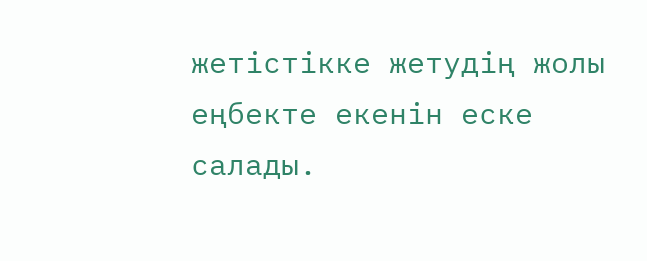жетістікке жетудің жолы еңбекте екенін еске салады.